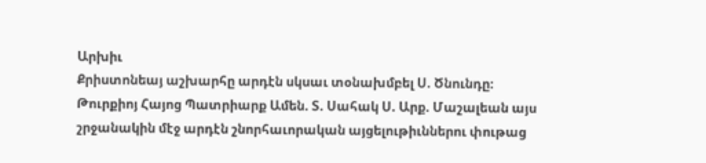Արխիւ
Քրիստոնեայ աշխարհը արդէն սկսաւ տօնախմբել Ս. Ծնունդը։ Թուրքիոյ Հայոց Պատրիարք Ամեն. Տ. Սահակ Ս. Արք. Մաշալեան այս շրջանակին մէջ արդէն շնորհաւորական այցելութիւններու փութաց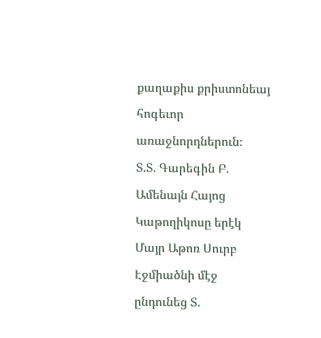քաղաքիս քրիստոնեայ հոգեւոր առաջնորդներուն։
Տ.Տ. Գարեգին Բ. Ամենայն Հայոց Կաթողիկոսը երէկ Մայր Աթոռ Սուրբ Էջմիածնի մէջ ընդունեց Տ.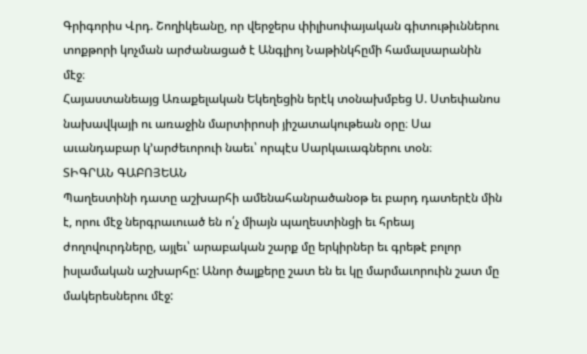Գրիգորիս Վրդ. Շողիկեանը, որ վերջերս փիլիսոփայական գիտութիւններու տոքթորի կոչման արժանացած է Անգլիոյ Նաթինկհըմի համալսարանին մէջ։
Հայաստանեայց Առաքելական Եկեղեցին երէկ տօնախմբեց Ս. Ստեփանոս նախավկայի ու առաջին մարտիրոսի յիշատակութեան օրը։ Սա աւանդաբար կ՚արժեւորուի նաեւ՝ որպէս Սարկաւագներու տօն։
ՏԻԳՐԱՆ ԳԱԲՈՅԵԱՆ
Պաղեստինի դատը աշխարհի ամենահանրածանօթ եւ բարդ դատերէն մին է, որու մէջ ներգրաւուած են ո՛չ միայն պաղեստինցի եւ հրեայ ժողովուրդները, այլեւ՝ արաբական շարք մը երկիրներ եւ գրեթէ բոլոր իսլամական աշխարհը: Անոր ծալքերը շատ են եւ կը մարմաւորուին շատ մը մակերեսներու մէջ: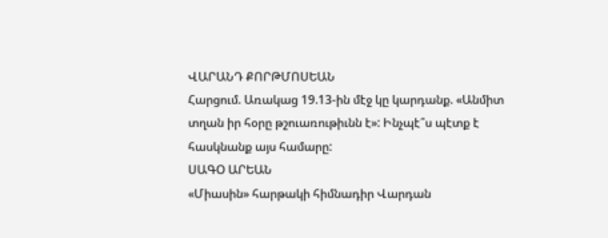ՎԱՐԱՆԴ ՔՈՐԹՄՈՍԵԱՆ
Հարցում. Առակաց 19.13-ին մէջ կը կարդանք. «Անմիտ տղան իր հօրը թշուառութիւնն է»: Ինչպէ՞ս պէտք է հասկնանք այս համարը:
ՍԱԳՕ ԱՐԵԱՆ
«Միասին» հարթակի հիմնադիր Վարդան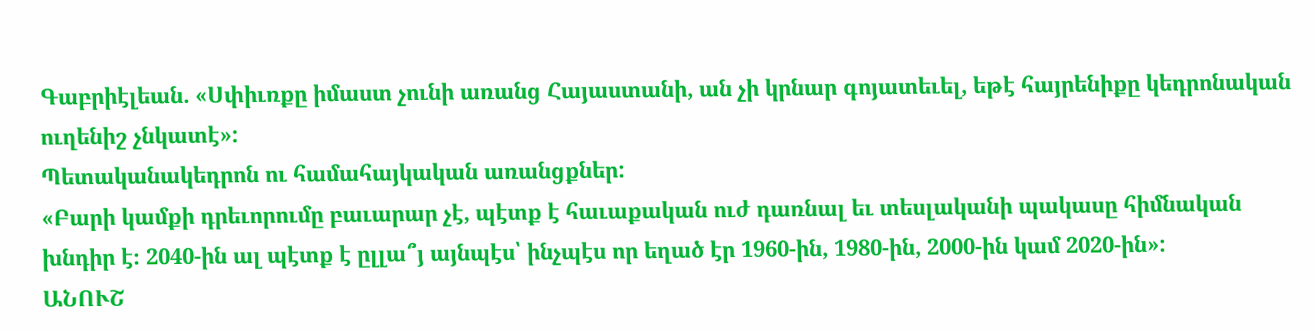Գաբրիէլեան. «Սփիւռքը իմաստ չունի առանց Հայաստանի, ան չի կրնար գոյատեւել, եթէ հայրենիքը կեդրոնական ուղենիշ չնկատէ»:
Պետականակեդրոն ու համահայկական առանցքներ:
«Բարի կամքի դրեւորումը բաւարար չէ, պէտք է հաւաքական ուժ դառնալ եւ տեսլականի պակասը հիմնական խնդիր է։ 2040-ին ալ պէտք է ըլլա՞յ այնպէս՝ ինչպէս որ եղած էր 1960-ին, 1980-ին, 2000-ին կամ 2020-ին»:
ԱՆՈՒՇ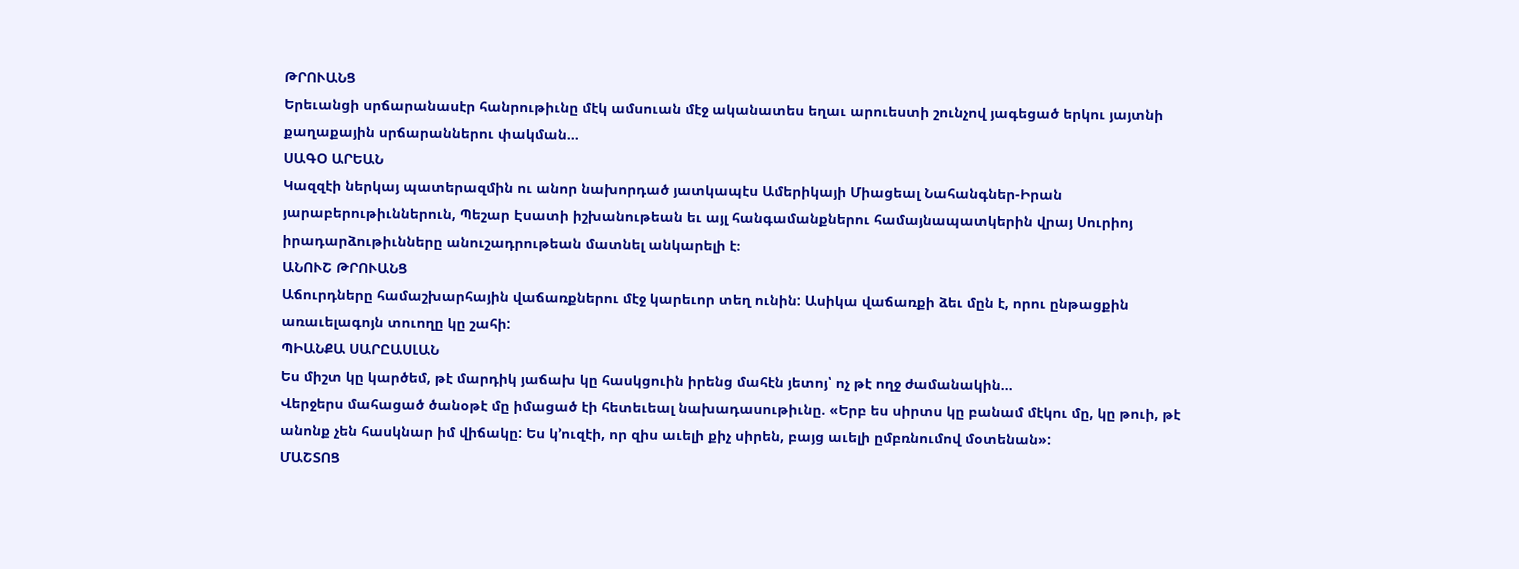ԹՐՈՒԱՆՑ
Երեւանցի սրճարանասէր հանրութիւնը մէկ ամսուան մէջ ականատես եղաւ արուեստի շունչով յագեցած երկու յայտնի քաղաքային սրճարաններու փակման…
ՍԱԳՕ ԱՐԵԱՆ
Կազզէի ներկայ պատերազմին ու անոր նախորդած յատկապէս Ամերիկայի Միացեալ Նահանգներ-Իրան յարաբերութիւններուն, Պեշար Էսատի իշխանութեան եւ այլ հանգամանքներու համայնապատկերին վրայ Սուրիոյ իրադարձութիւնները անուշադրութեան մատնել անկարելի է։
ԱՆՈՒՇ ԹՐՈՒԱՆՑ
Աճուրդները համաշխարհային վաճառքներու մէջ կարեւոր տեղ ունին: Ասիկա վաճառքի ձեւ մըն է, որու ընթացքին առաւելագոյն տուողը կը շահի:
ՊԻԱՆՔԱ ՍԱՐԸԱՍԼԱՆ
Ես միշտ կը կարծեմ, թէ մարդիկ յաճախ կը հասկցուին իրենց մահէն յետոյ՝ ոչ թէ ողջ ժամանակին…
Վերջերս մահացած ծանօթէ մը իմացած էի հետեւեալ նախադասութիւնը. «Երբ ես սիրտս կը բանամ մէկու մը, կը թուի, թէ անոնք չեն հասկնար իմ վիճակը: Ես կ՚ուզէի, որ զիս աւելի քիչ սիրեն, բայց աւելի ըմբռնումով մօտենան»:
ՄԱՇՏՈՑ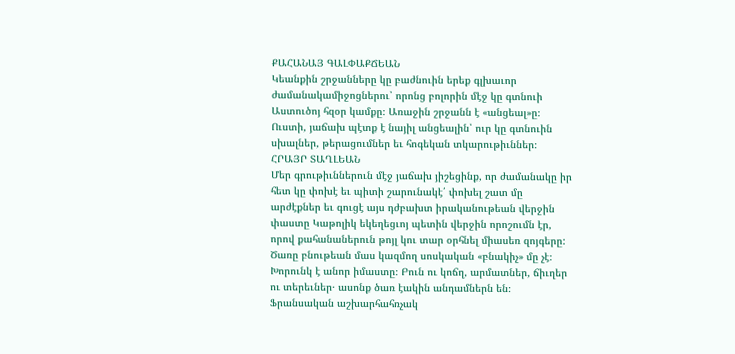ՔԱՀԱՆԱՅ ԳԱԼՓԱՔՃԵԱՆ
Կեանքին շրջանները կը բաժնուին երեք գլխաւոր ժամանակամիջոցներու՝ որոնց բոլորին մէջ կը գտնուի Աստուծոյ հզօր կամքը։ Առաջին շրջանն է «անցեալ»ը։ Ուստի, յաճախ պէտք է նայիլ անցեալին՝ ուր կը գտնուին սխալներ, թերացումներ եւ հոգեկան տկարութիւններ։
ՀՐԱՅՐ ՏԱՂԼԵԱՆ
Մեր գրութիւններուն մէջ յաճախ յիշեցինք, որ ժամանակը իր հետ կը փոխէ եւ պիտի շարունակէ՛ փոխել շատ մը արժէքներ եւ գուցէ այս դժբախտ իրականութեան վերջին փաստը Կաթոլիկ եկեղեցւոյ պետին վերջին որոշումն էր, որով քահանաներուն թոյլ կու տար օրհնել միասեռ զոյգերը:
Ծառը բնութեան մաս կազմող սոսկական «բնակիչ» մը չէ։ Խորունկ է անոր իմաստը։ Բուն ու կոճղ, արմատներ, ճիւղեր ու տերեւներ․ ասոնք ծառ էակին անդամներն են։
Ֆրանսական աշխարհահռչակ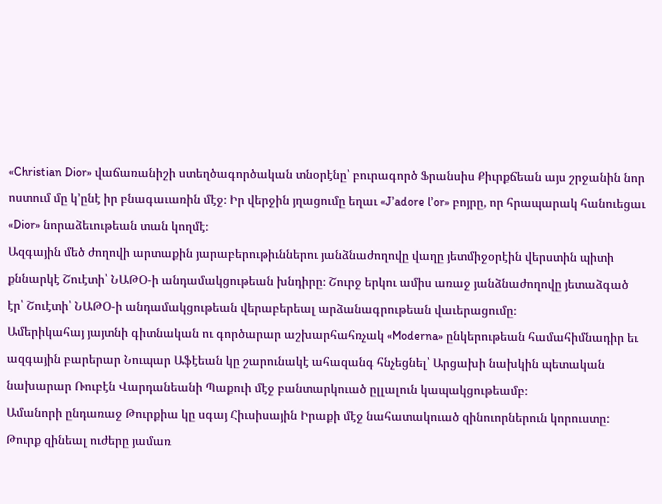«Christian Dior» վաճառանիշի ստեղծագործական տնօրէնը՝ բուրագործ Ֆրանսիս Քիւրքճեան այս շրջանին նոր ոստում մը կ՚ընէ իր բնագաւառին մէջ։ Իր վերջին յղացումը եղաւ «J՚adore l՚or» բոյրը, որ հրապարակ հանուեցաւ «Dior» նորաձեւութեան տան կողմէ։
Ազգային մեծ ժողովի արտաքին յարաբերութիւններու յանձնաժողովը վաղը յետմիջօրէին վերստին պիտի քննարկէ Շուէտի՝ ՆԱԹՕ-ի անդամակցութեան խնդիրը։ Շուրջ երկու ամիս առաջ յանձնաժողովը յետաձգած էր՝ Շուէտի՝ ՆԱԹՕ-ի անդամակցութեան վերաբերեալ արձանագրութեան վաւերացումը։
Ամերիկահայ յայտնի գիտնական ու գործարար աշխարհահռչակ «Moderna» ընկերութեան համահիմնադիր եւ ազգային բարերար Նուպար Աֆէեան կը շարունակէ ահազանգ հնչեցնել՝ Արցախի նախկին պետական նախարար Ռուբէն Վարդանեանի Պաքուի մէջ բանտարկուած ըլլալուն կապակցութեամբ։
Ամանորի ընդառաջ Թուրքիա կը սգայ Հիւսիսային Իրաքի մէջ նահատակուած զինուորներուն կորուստը:
Թուրք զինեալ ուժերը յամառ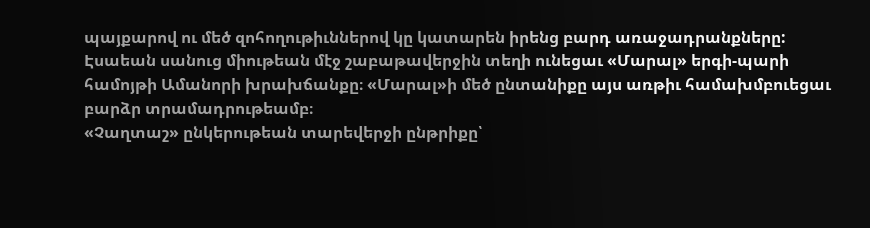պայքարով ու մեծ զոհողութիւններով կը կատարեն իրենց բարդ առաջադրանքները:
Էսաեան սանուց միութեան մէջ շաբաթավերջին տեղի ունեցաւ «Մարալ» երգի-պարի համոյթի Ամանորի խրախճանքը։ «Մարալ»ի մեծ ընտանիքը այս առթիւ համախմբուեցաւ բարձր տրամադրութեամբ։
«Չաղտաշ» ընկերութեան տարեվերջի ընթրիքը՝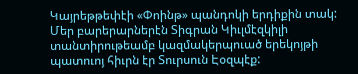Կայրեթթեփէի «Փոինթ» պանդոկի երդիքին տակ:
Մեր բարերարներէն Տիգրան Կիւլմէզկիլի տանտիրութեամբ կազմակերպուած երեկոյթի պատուոյ հիւրն էր Տուրսուն Էօզպէք: